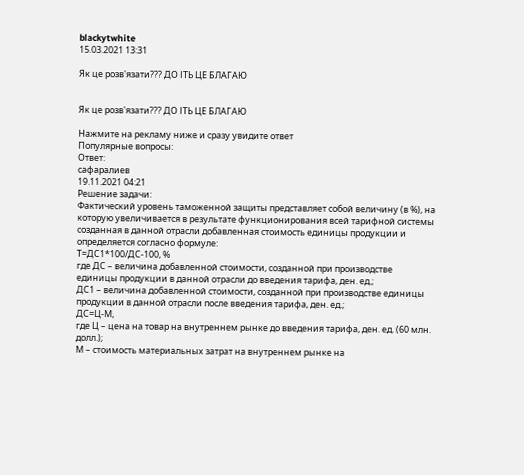blackytwhite
15.03.2021 13:31

Як це розв'язати??? ДО ІТЬ ЦЕ БЛАГАЮ


Як це розв'язати??? ДО ІТЬ ЦЕ БЛАГАЮ

Нажмите на рекламу ниже и сразу увидите ответ
Популярные вопросы:
Ответ:
сафаралиев
19.11.2021 04:21
Решение задачи:
Фактический уровень таможенной защиты представляет собой величину (в %), на которую увеличивается в результате функционирования всей тарифной системы созданная в данной отрасли добавленная стоимость единицы продукции и определяется согласно формуле:
Т=ДС1*100/ДС-100, %
где ДС – величина добавленной стоимости, созданной при производстве единицы продукции в данной отрасли до введения тарифа, ден. ед.;
ДС1 – величина добавленной стоимости, созданной при производстве единицы продукции в данной отрасли после введения тарифа, ден. ед.;
ДС=Ц-М,
где Ц – цена на товар на внутреннем рынке до введения тарифа, ден. ед. (60 млн. долл.);
М – стоимость материальных затрат на внутреннем рынке на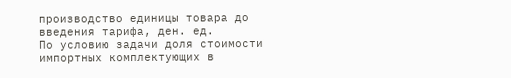производство единицы товара до введения тарифа, ден. ед.
По условию задачи доля стоимости импортных комплектующих в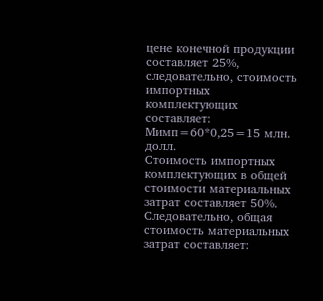цене конечной продукции составляет 25%, следовательно, стоимость импортных комплектующих составляет:
Мимп=60*0,25=15 млн. долл.
Стоимость импортных комплектующих в общей стоимости материальных затрат составляет 50%. Следовательно, общая стоимость материальных затрат составляет: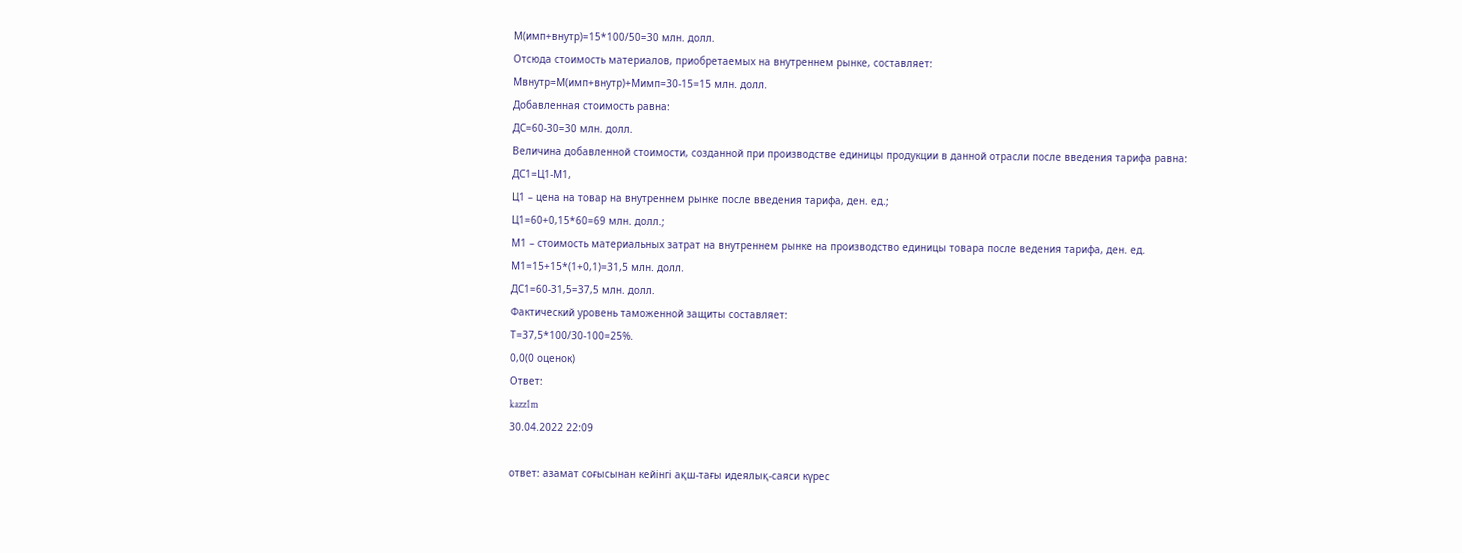М(имп+внутр)=15*100/50=30 млн. долл.
Отсюда стоимость материалов, приобретаемых на внутреннем рынке, составляет:
Мвнутр=М(имп+внутр)+Мимп=30-15=15 млн. долл.
Добавленная стоимость равна:
ДС=60-30=30 млн. долл.
Величина добавленной стоимости, созданной при производстве единицы продукции в данной отрасли после введения тарифа равна:
ДС1=Ц1-М1,
Ц1 – цена на товар на внутреннем рынке после введения тарифа, ден. ед.;
Ц1=60+0,15*60=69 млн. долл.;
М1 – стоимость материальных затрат на внутреннем рынке на производство единицы товара после ведения тарифа, ден. ед.
М1=15+15*(1+0,1)=31,5 млн. долл.
ДС1=60-31,5=37,5 млн. долл.
Фактический уровень таможенной защиты составляет:
Т=37,5*100/30-100=25%.
0,0(0 оценок)
Ответ:
kazz1m
30.04.2022 22:09

ответ: азамат соғысынан кейінгі ақш-тағы идеялық-саяси күрес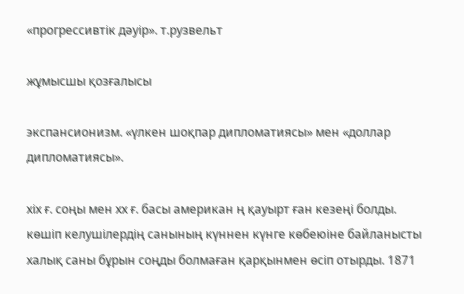«прогрессивтік дәуір». т.рузвельт

жұмысшы қозғалысы

экспансионизм. «үлкен шоқпар дипломатиясы» мен «доллар дипломатиясы».

хіх ғ. соңы мен хх ғ. басы американ ң қауырт ған кезеңі болды. көшіп келушілердің санының күннен күнге көбеюіне байланысты халық саны бұрын соңды болмаған қарқынмен өсіп отырды. 1871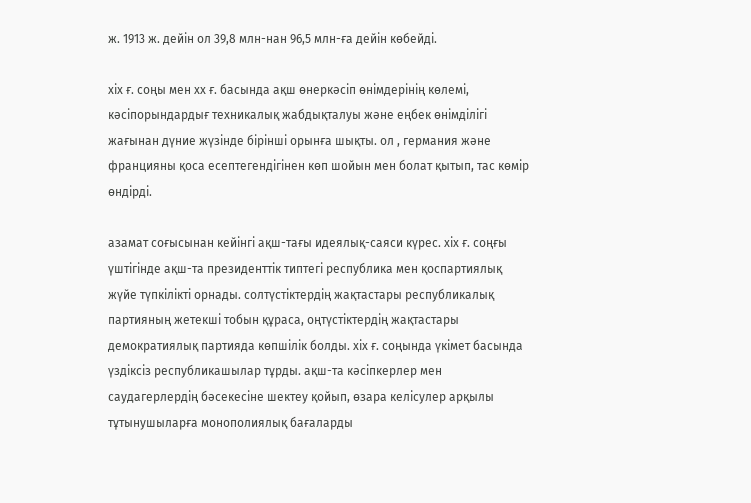ж. 1913 ж. дейін ол 39,8 млн-нан 96,5 млн-ға дейін көбейді.

хіх ғ. соңы мен хх ғ. басында ақш өнеркәсіп өнімдерінің көлемі, кәсіпорындардығ техникалық жабдықталуы және еңбек өнімділігі жағынан дүние жүзінде бірінші орынға шықты. ол , германия және францияны қоса есептегендігінен көп шойын мен болат қытып, тас көмір өндірді.

азамат соғысынан кейінгі ақш-тағы идеялық-саяси күрес. хіх ғ. соңғы үштігінде ақш-та президенттік типтегі республика мен қоспартиялық жүйе түпкілікті орнады. солтүстіктердің жақтастары республикалық партияның жетекші тобын құраса, оңтүстіктердің жақтастары демократиялық партияда көпшілік болды. хіх ғ. соңында үкімет басында үздіксіз республикашылар тұрды. ақш-та кәсіпкерлер мен саудагерлердің бәсекесіне шектеу қойып, өзара келісулер арқылы тұтынушыларға монополиялық бағаларды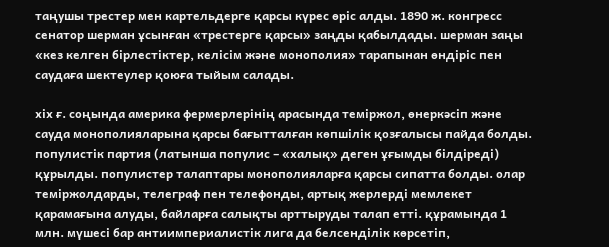таңушы трестер мен картельдерге қарсы күрес өріс алды. 1890 ж. конгресс сенатор шерман ұсынған «трестерге қарсы» заңды қабылдады. шерман заңы «кез келген бірлестіктер, келісім және монополия» тарапынан өндіріс пен саудаға шектеулер қоюға тыйым салады.

хіх ғ. соңында америка фермерлерінің арасында теміржол, өнеркәсіп және сауда монополияларына қарсы бағытталған көпшілік қозғалысы пайда болды. популистік партия (латынша популис – «халық» деген ұғымды білдіреді) құрылды. популистер талаптары монополияларға қарсы сипатта болды. олар теміржолдарды, телеграф пен телефонды, артық жерлерді мемлекет қарамағына алуды, байларға салықты арттыруды талап етті. құрамында 1 млн. мүшесі бар антиимпериалистік лига да белсенділік көрсетіп,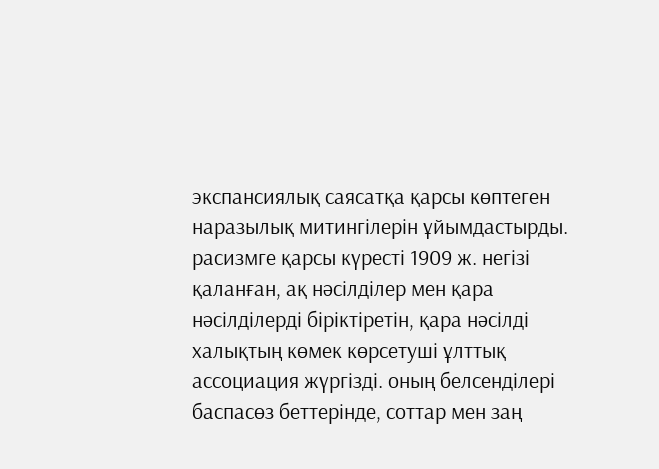экспансиялық саясатқа қарсы көптеген наразылық митингілерін ұйымдастырды. расизмге қарсы күресті 1909 ж. негізі қаланған, ақ нәсілділер мен қара нәсілділерді біріктіретін, қара нәсілді халықтың көмек көрсетуші ұлттық ассоциация жүргізді. оның белсенділері баспасөз беттерінде, соттар мен заң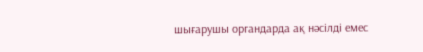шығарушы органдарда ақ нәсілді емес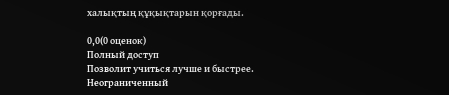халықтың құқықтарын қорғады.

0,0(0 оценок)
Полный доступ
Позволит учиться лучше и быстрее. Неограниченный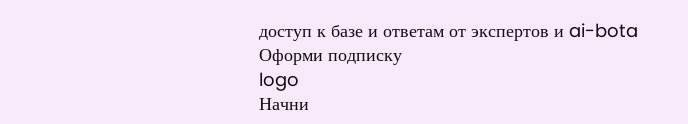доступ к базе и ответам от экспертов и ai-bota Оформи подписку
logo
Начни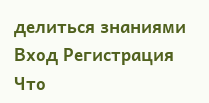делиться знаниями
Вход Регистрация
Что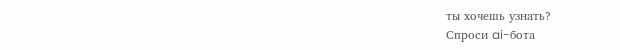ты хочешь узнать?
Спроси ai-бота